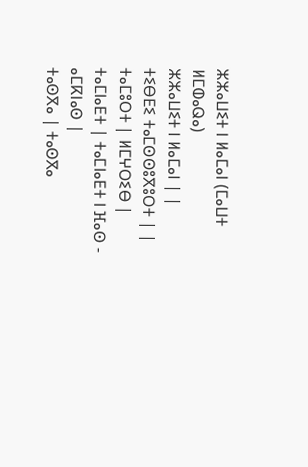ⵣⵣⴰⵡⵉⵜ ⵏ ⵍⴰⵎⴰⵏ (ⵎⴰⵡⵜ ⵍⵎⵀⴰⵕⴰ)
ⵣⵣⴰⵡⵉⵜ ⵏ ⵍⴰⵎⴰⵏ | |
ⵜⵉⴱⴹⵉ ⵜⴰⵎⵙⵙⵓⴳⵓⵔⵜ | |
ⵜⴰⵎⵓⵔⵜ | ⵍⵎⵖⵔⵉⴱ |
ⵜⴰⵎⵏⴰⴹⵜ | ⵜⴰⵎⵏⴰⴹⵜ ⵏ ⴼⴰⵙ - ⴰⵎⴽⵏⴰⵙ |
ⵜⴰⵙⴳⴰ | ⵜⴰⵙⴳⴰ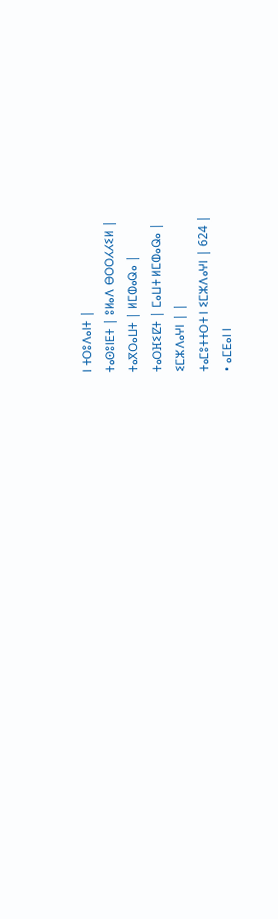ⵏ ⵜⵔⵓⴷⴰⵏⵜ |
ⵜⴰⵙⵓⵏⴹⵜ | ⵓⵍⴰⴷ ⴱⵔⵔⵃⵃⵉⵍ |
ⵜⴰⴳⵔⴰⵡⵜ | ⵍⵎⵀⴰⵕⴰ |
ⵜⴰⵔⴼⵉⵇⵜ | ⵎⴰⵡⵜ ⵍⵎⵀⴰⵕⴰ |
ⵉⵎⵣⴷⴰⵖⵏ | |
ⵜⴰⵎⵓⵜⵜⵔⵜ ⵏ ⵉⵎⵣⴷⴰⵖⵏ | 624 |
• ⴰⵎⴹⴰⵏ ⵏ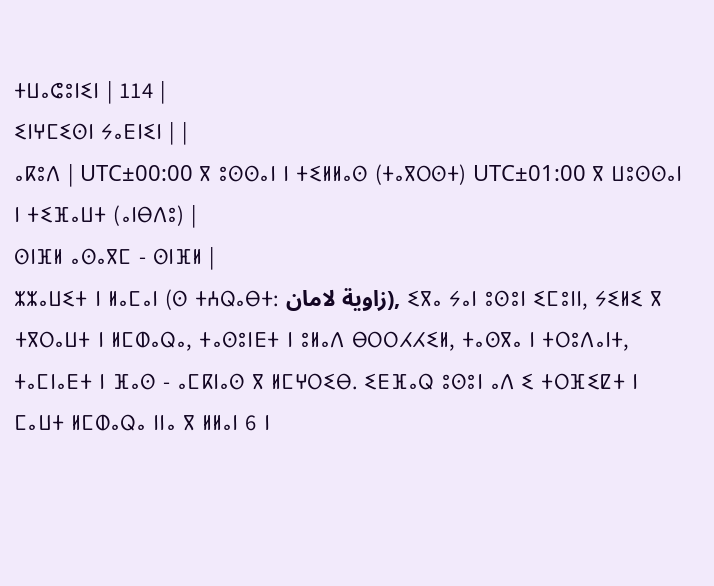ⵜⵡⴰⵛⵓⵏⵉⵏ | 114 |
ⵉⵏⵖⵎⵉⵙⵏ ⵢⴰⴹⵏⵉⵏ | |
ⴰⴽⵓⴷ | UTC±00:00 ⴳ ⵓⵙⵙⴰⵏ ⵏ ⵜⵉⵍⵍⴰⵙ (ⵜⴰⴳⵔⵙⵜ) UTC±01:00 ⴳ ⵡⵓⵙⵙⴰⵏ ⵏ ⵜⵉⴼⴰⵡⵜ (ⴰⵏⴱⴷⵓ) |
ⵙⵏⴼⵍ ⴰⵙⴰⴳⵎ - ⵙⵏⴼⵍ |
ⵣⵣⴰⵡⵉⵜ ⵏ ⵍⴰⵎⴰⵏ (ⵙ ⵜⵄⵕⴰⴱⵜ: زاوية لامان), ⵉⴳⴰ ⵢⴰⵏ ⵓⵙⵓⵏ ⵉⵎⵓⵏⵏ, ⵢⵉⵍⵉ ⴳ ⵜⴳⵔⴰⵡⵜ ⵏ ⵍⵎⵀⴰⵕⴰ, ⵜⴰⵙⵓⵏⴹⵜ ⵏ ⵓⵍⴰⴷ ⴱⵔⵔⵃⵃⵉⵍ, ⵜⴰⵙⴳⴰ ⵏ ⵜⵔⵓⴷⴰⵏⵜ, ⵜⴰⵎⵏⴰⴹⵜ ⵏ ⴼⴰⵙ - ⴰⵎⴽⵏⴰⵙ ⴳ ⵍⵎⵖⵔⵉⴱ. ⵉⴹⴼⴰⵕ ⵓⵙⵓⵏ ⴰⴷ ⵉ ⵜⵔⴼⵉⵇⵜ ⵏ ⵎⴰⵡⵜ ⵍⵎⵀⴰⵕⴰ ⵏⵏⴰ ⴳ ⵍⵍⴰⵏ 6 ⵏ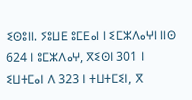ⵉⵙⵓⵏⵏ. ⵢⵓⵡⴹ ⵓⵎⴹⴰⵏ ⵏ ⵉⵎⵣⴷⴰⵖⵏ ⵏⵏⵙ 624 ⵏ ⵓⵎⵣⴷⴰⵖ, ⴳⵉⵙⵏ 301 ⵏ ⵉⵡⵜⵎⴰⵏ ⴷ 323 ⵏ ⵜⵡⵜⵎⵉⵏ, ⴳ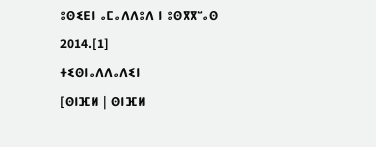ⵓⵙⵉⴹⵏ ⴰⵎⴰⴷⴷⵓⴷ ⵏ ⵓⵙⴳⴳⵯⴰⵙ 2014.[1]
ⵜⵉⵙⵏⴰⴷⴷⴰⴷⵉⵏ
[ⵙⵏⴼⵍ | ⵙⵏⴼⵍ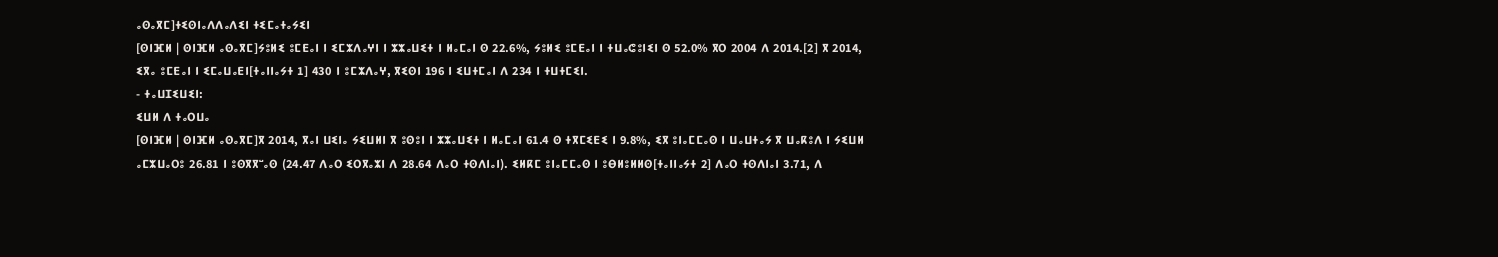ⴰⵙⴰⴳⵎ]ⵜⵉⵙⵏⴰⴷⴷⴰⴷⵉⵏ ⵜⵉⵎⴰⵜⴰⵢⵉⵏ
[ⵙⵏⴼⵍ | ⵙⵏⴼⵍ ⴰⵙⴰⴳⵎ]ⵢⵓⵍⵉ ⵓⵎⴹⴰⵏ ⵏ ⵉⵎⵣⴷⴰⵖⵏ ⵏ ⵣⵣⴰⵡⵉⵜ ⵏ ⵍⴰⵎⴰⵏ ⵙ 22.6%, ⵢⵓⵍⵉ ⵓⵎⴹⴰⵏ ⵏ ⵜⵡⴰⵛⵓⵏⵉⵏ ⵙ 52.0% ⴳⵔ 2004 ⴷ 2014.[2] ⴳ 2014, ⵉⴳⴰ ⵓⵎⴹⴰⵏ ⵏ ⵉⵎⴰⵡⴰⴹⵏ[ⵜⴰⵏⵏⴰⵢⵜ 1] 430 ⵏ ⵓⵎⵣⴷⴰⵖ, ⴳⵉⵙⵏ 196 ⵏ ⵉⵡⵜⵎⴰⵏ ⴷ 234 ⵏ ⵜⵡⵜⵎⵉⵏ.
- ⵜⴰⵡⵊⵉⵡⵉⵏ:
ⵉⵡⵍ ⴷ ⵜⴰⵔⵡⴰ
[ⵙⵏⴼⵍ | ⵙⵏⴼⵍ ⴰⵙⴰⴳⵎ]ⴳ 2014, ⴳⴰⵏ ⵡⵉⵏⴰ ⵢⵉⵡⵍⵏ ⴳ ⵓⵙⵓⵏ ⵏ ⵣⵣⴰⵡⵉⵜ ⵏ ⵍⴰⵎⴰⵏ 61.4 ⵙ ⵜⴳⵎⵉⴹⵉ ⵏ 9.8%, ⵉⴳ ⵓⵏⴰⵎⵎⴰⵙ ⵏ ⵡⴰⵡⵜⴰⵢ ⴳ ⵡⴰⴽⵓⴷ ⵏ ⵢⵉⵡⵍ ⴰⵎⵣⵡⴰⵔⵓ 26.81 ⵏ ⵓⵙⴳⴳⵯⴰⵙ (24.47 ⴷⴰⵔ ⵉⵔⴳⴰⵣⵏ ⴷ 28.64 ⴷⴰⵔ ⵜⵙⴷⵏⴰⵏ). ⵉⵍⴽⵎ ⵓⵏⴰⵎⵎⴰⵙ ⵏ ⵓⴱⵍⵓⵍⵍⵙ[ⵜⴰⵏⵏⴰⵢⵜ 2] ⴷⴰⵔ ⵜⵙⴷⵏⴰⵏ 3.71, ⴷ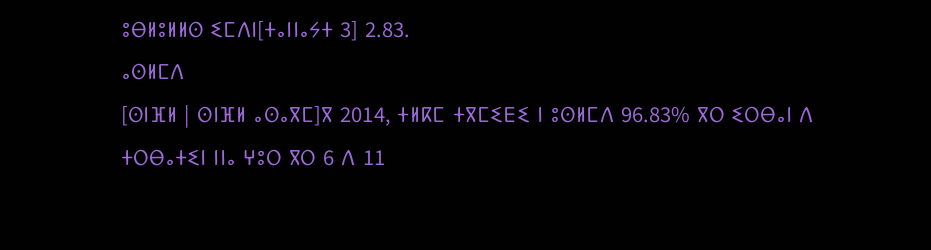ⵓⴱⵍⵓⵍⵍⵙ ⵉⵎⴷⵏ[ⵜⴰⵏⵏⴰⵢⵜ 3] 2.83.
ⴰⵙⵍⵎⴷ
[ⵙⵏⴼⵍ | ⵙⵏⴼⵍ ⴰⵙⴰⴳⵎ]ⴳ 2014, ⵜⵍⴽⵎ ⵜⴳⵎⵉⴹⵉ ⵏ ⵓⵙⵍⵎⴷ 96.83% ⴳⵔ ⵉⵔⴱⴰⵏ ⴷ ⵜⵔⴱⴰⵜⵉⵏ ⵏⵏⴰ ⵖⵓⵔ ⴳⵔ 6 ⴷ 11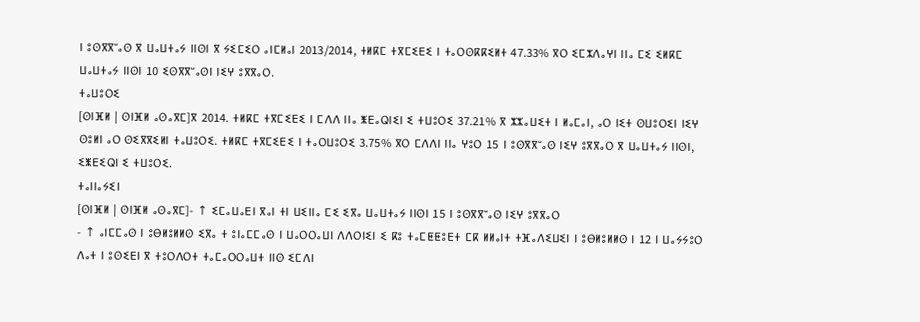ⵏ ⵓⵙⴳⴳⵯⴰⵙ ⴳ ⵡⴰⵡⵜⴰⵢ ⵏⵏⵙⵏ ⴳ ⵢⵉⵎⵉⵔ ⴰⵏⵎⵍⴰⵏ 2013/2014, ⵜⵍⴽⵎ ⵜⴳⵎⵉⴹⵉ ⵏ ⵜⴰⵔⵙⴽⴽⵉⵍⵜ 47.33% ⴳⵔ ⵉⵎⵣⴷⴰⵖⵏ ⵏⵏⴰ ⵎⵉ ⵉⵍⴽⵎ ⵡⴰⵡⵜⴰⵢ ⵏⵏⵙⵏ 10 ⵉⵙⴳⴳⵯⴰⵙⵏ ⵏⵉⵖ ⵓⴳⴳⴰⵔ.
ⵜⴰⵡⵓⵔⵉ
[ⵙⵏⴼⵍ | ⵙⵏⴼⵍ ⴰⵙⴰⴳⵎ]ⴳ 2014. ⵜⵍⴽⵎ ⵜⴳⵎⵉⴹⵉ ⵏ ⵎⴷⴷ ⵏⵏⴰ ⵥⴹⴰⵕⵏⵉⵏ ⵉ ⵜⵡⵓⵔⵉ 37.21% ⴳ ⵣⵣⴰⵡⵉⵜ ⵏ ⵍⴰⵎⴰⵏ, ⴰⵔ ⵏⵉⵜ ⵙⵡⵓⵔⵉⵏ ⵏⵉⵖ ⵙⵓⵍⵏ ⴰⵔ ⵙⵉⴳⴳⵉⵍⵏ ⵜⴰⵡⵓⵔⵉ. ⵜⵍⴽⵎ ⵜⴳⵎⵉⴹⵉ ⵏ ⵜⴰⵔⵡⵓⵔⵉ 3.75% ⴳⵔ ⵎⴷⴷⵏ ⵏⵏⴰ ⵖⵓⵔ 15 ⵏ ⵓⵙⴳⴳⵯⴰⵙ ⵏⵉⵖ ⵓⴳⴳⴰⵔ ⴳ ⵡⴰⵡⵜⴰⵢ ⵏⵏⵙⵏ, ⵉⵥⴹⵉⵕⵏ ⵉ ⵜⵡⵓⵔⵉ.
ⵜⴰⵏⵏⴰⵢⵉⵏ
[ⵙⵏⴼⵍ | ⵙⵏⴼⵍ ⴰⵙⴰⴳⵎ]- ↑ ⵉⵎⴰⵡⴰⴹⵏ ⴳⴰⵏ ⵜⵏ ⵡⵉⵏⵏⴰ ⵎⵉ ⵉⴳⴰ ⵡⴰⵡⵜⴰⵢ ⵏⵏⵙⵏ 15 ⵏ ⵓⵙⴳⴳⵯⴰⵙ ⵏⵉⵖ ⵓⴳⴳⴰⵔ
- ↑ ⴰⵏⵎⵎⴰⵙ ⵏ ⵓⴱⵍⵓⵍⵍⵙ ⵉⴳⴰ ⵜ ⵓⵏⴰⵎⵎⴰⵙ ⵏ ⵡⴰⵔⵔⴰⵡⵏ ⴷⴷⵔⵏⵉⵏ ⵉ ⴽⵓ ⵜⴰⵎⵟⵟⵓⴹⵜ ⵎⴽ ⵍⵍⴰⵏⵜ ⵜⴼⴰⴷⵉⵡⵉⵏ ⵏ ⵓⴱⵍⵓⵍⵍⵙ ⵏ 12 ⵏ ⵡⴰⵢⵢⵓⵔ ⴷⴰⵜ ⵏ ⵓⵙⵉⴹⵏ ⴳ ⵜⵓⵔⴷⵔⵜ ⵜⴰⵎⴰⵔⵔⴰⵡⵜ ⵏⵏⵙ ⵉⵎⴷⵏ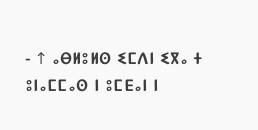- ↑ ⴰⴱⵍⵓⵍⵙ ⵉⵎⴷⵏ ⵉⴳⴰ ⵜ ⵓⵏⴰⵎⵎⴰⵙ ⵏ ⵓⵎⴹⴰⵏ ⵏ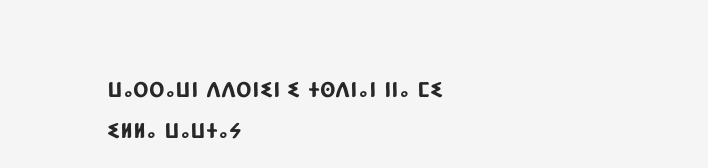ⵡⴰⵔⵔⴰⵡⵏ ⴷⴷⵔⵏⵉⵏ ⵉ ⵜⵙⴷⵏⴰⵏ ⵏⵏⴰ ⵎⵉ ⵉⵍⵍⴰ ⵡⴰⵡⵜⴰⵢ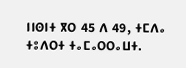ⵏⵏⵙⵏⵜ ⴳⵔ 45 ⴷ 49, ⵜⵎⴷⴰ ⵜⵓⴷⵔⵜ ⵜⴰⵎⴰⵔⵔⴰⵡⵜ.